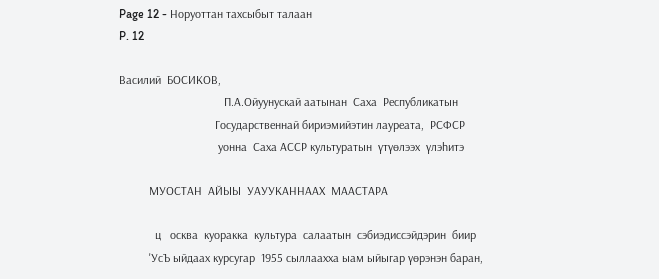Page 12 - Норуоттан тахсыбыт талаан
P. 12

Василий  БОСИКОВ,
                                   П.А.Ойуунускай аатынан  Саха  Республикатын
                                Государственнай бириэмийэтин лауреата,  РСФСР
                                 уонна  Саха АССР культуратын  үтүөлээх  үлэһитэ

          МУОСТАН  АЙЫЫ  УАУУКАННААХ  МААСТАРА

            ц   осква  куоракка  культура  салаатын  сэбиэдиссэйдэрин  биир
          'УсЪ ыйдаах курсугар  1955 сыллаахха ыам ыйыгар үөрэнэн баран,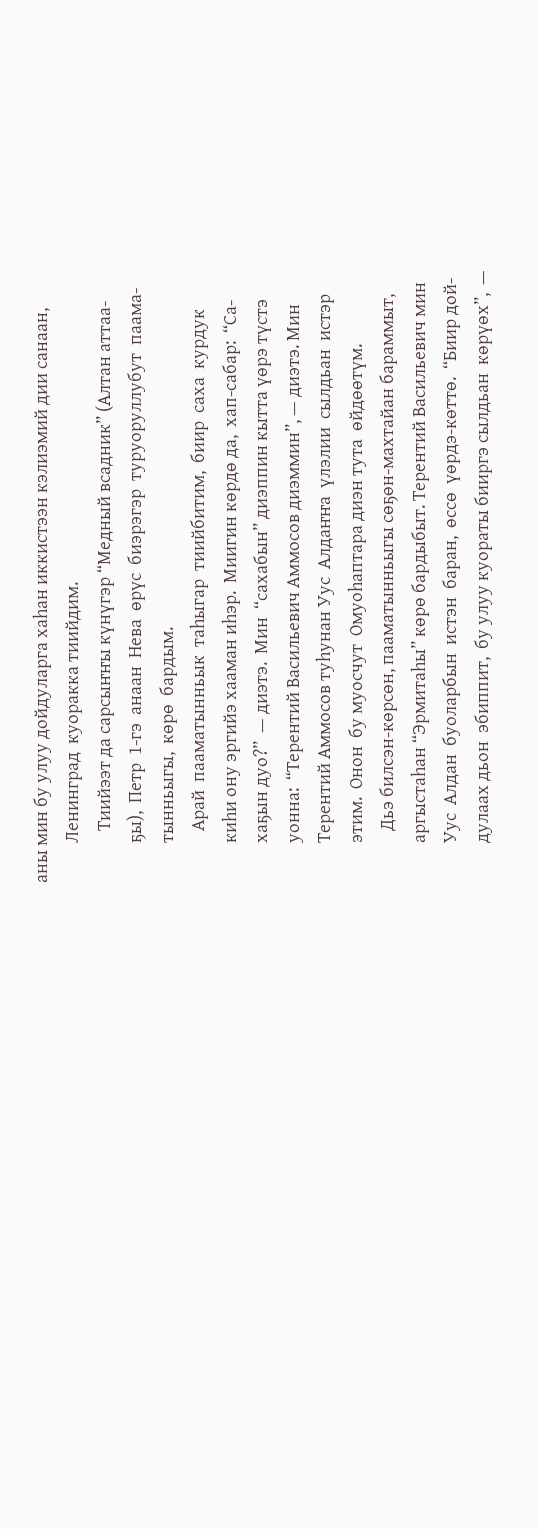аны мин бу улуу дойдуларга хаһан иккистээн кэлиэмий дии санаан,
          Ленинград  куоракка тиийдим.
             Тиийээт да сарсыҥҥы күнүгэр “Медный всадник” (Алтан аттаа-
          ҕы),  Петр  1-гэ  анаан  Нева  өрүс  биэрэгэр  туруоруллубут  паама-
          тынньыгы,  көрө  бардым.
             Арай  пааматынньык  таһыгар  тиийбитим,  биир  саха  курдук
          киһи ону эргийэ хааман иһэр.  Миигин көрдө да,  хап-сабар:  “Са-
          хаҕын дуо?”  — диэтэ.  Мин  “сахабын” диэппин кытта үөрэ түстэ
          уонна:  “Терентий Васильевич Аммосов диэммин”, — диэтэ. Мин
          Терентий Аммосов туһунан Уус  Алдаҥҥа  үлэлии  сылдьан  истэр
          этим.  Онон  бу муосчут  Омуоһаптара диэн тута  өйдөөтүм.
             Дьэ билсэн-көрсөн, пааматынньыгы сөҕөн-махтайан бараммыт,
          аргыстаһан “Эрмитаһы” көрө бардыбыт. Терентий Васильевич мин
          Уус  Алдан  буоларбын  истэн  баран,  өссө  үөрдэ-көттө.  “Биир дой-
          дулаах дьон  эбиппит,  бу улуу куораты бииргэ сылдьан  көрүөх”,  —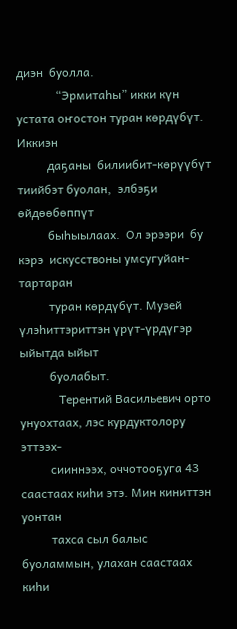диэн  буолла.
             “Эрмитаһы” икки күн устата оҥостон туран көрдүбүт. Иккиэн
          даҕаны  билиибит-көрүүбүт тиийбэт буолан,  элбэҕи өйдөөбөппүт
          быһыылаах.  Ол эрээри  бу кэрэ  искусствоны умсугуйан-тартаран
          туран көрдүбүт. Музей үлэһиттэриттэн үрүт-үрдүгэр ыйытда ыйыт
          буолабыт.
             Терентий Васильевич орто унуохтаах, лэс курдуктолору эттээх-
          сииннээх, оччотооҕуга 43 саастаах киһи этэ. Мин киниттэн уонтан
          тахса сыл балыс буоламмын, улахан саастаах киһи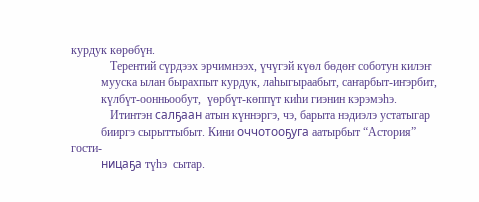курдук көрөбүн.
             Терентий сүрдээх эрчимнээх, үчүгэй күөл бөдөҥ соботун килэҥ
          мууска ылан бырахпыт курдук, лаһыгыраабыт, саҥарбыт-иҥэрбит,
          күлбүт-оонньообут,  үөрбүт-көппүт киһи гиэнин кэрэмэһэ.
             Итинтэн салҕаан атын күннэргэ, чэ, барыта нэдиэлэ устатыгар
          бииргэ сырыттыбыт. Кини оччотооҕуга аатырбыт “Астория” гости-
          ницаҕа түһэ  сытар.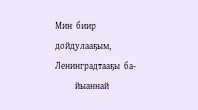Мин  биир дойдулааҕым,  Ленинградтааҕы  ба-
          йыаннай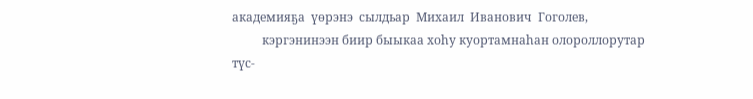академияҕа  үөрэнэ  сылдьар  Михаил  Иванович  Гоголев,
          кэргэнинээн биир быыкаа хоһу куортамнаһан олороллорутар түс-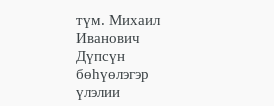түм. Михаил Иванович Дүпсүн бөһүөлэгэр үлэлии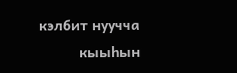кэлбит нуучча
          кыыһын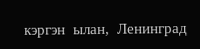кэргэн  ылан,  Ленинград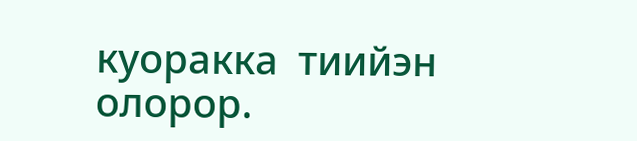куоракка  тиийэн  олорор.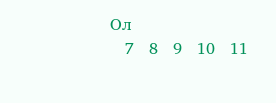Ол
   7   8   9   10   11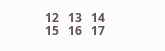12   13   14   15   16   17